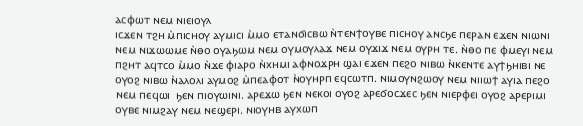ⲁⲥⲫⲱⲧ ⲛⲉⲙ ⲛⲓⲉⲓⲟⲩⲗ
ⲓⲥϫⲉⲛ ⲧϩⲏ ⲙ̀ⲡⲓⲥⲏⲟⲩ ⲁⲩⲙⲓⲥⲓ ⲙ̀ⲙⲟ ⲉⲧⲁⲛϭⲓⲥⲃⲱ ⲛ̀ⲧⲉⲛϯⲟⲩⲃⲉ ⲡⲓⲥⲏⲟⲩ ⲁⲛⲥϧⲉ ⲡⲉⲣⲁⲛ ⲉϫⲉⲛ ⲛⲓⲱⲛⲓ ⲛⲉⲙ ⲛⲓϫⲱⲱⲙⲉ ⲛ̀ⲑⲟ ⲟⲩⲁϧⲱⲙ ⲛⲉⲙ ⲟⲩⲙⲟⲩⲗⲁϫ ⲛⲉⲙ ⲟⲩϫⲓϫ ⲛⲉⲙ ⲟⲩⲣⲏ ⲧⲉ. ⲛ̀ⲑⲟ ⲡⲉ ⲫⲙⲉⲩⲓ ⲛⲉⲙ ⲡϩⲏⲧ ⲁϥⲧⲥⲟ ⲙ̀ⲙⲟ ⲛ̀ϫⲉ ⲫⲓⲁⲣⲟ ⲛ̀ⲭⲏⲙⲓ ⲁⲫⲛⲟϫⲣⲏ ϣⲁⲓ ⲉϫⲉⲛ ⲡⲉϩⲟ ⲛⲓⲃⲱ ⲛ̀ⲕⲉⲛⲧⲉ ⲁⲩϯϧⲏⲓⲃⲓ ⲛⲉ ⲟⲩⲟϩ ⲛⲓⲃⲱ ⲛ̀ⲁⲗⲟⲗⲓ ⲁⲩⲙⲟϩ ⲙ̀ⲡⲉⲁⲫⲟⲧ ⲛ̀ⲟⲩⲏⲣⲡ ⲉϥⲥⲱⲧⲡ. ⲛⲓⲙⲟⲩⲛϩⲱⲟⲩ ⲛⲉⲙ ⲛⲓⲓⲱϯ ⲁⲩⲓⲁ ⲡⲉϩⲟ ⲛⲉⲙ ⲡⲉϥⲱⲓ  ϧⲉⲛ ⲡⲓⲟⲩⲱⲓⲛⲓ. ⲁⲣⲉϫⲱ ϧⲉⲛ ⲛⲉⲕⲟⲓ ⲟⲩⲟϩ ⲁⲣⲉϭⲟⲥϫⲉⲥ ϧⲉⲛ ⲛⲓⲉⲣⲫⲉⲓ ⲟⲩⲟϩ ⲁⲣⲉⲣⲓⲙⲓ ⲟⲩⲃⲉ ⲛⲓⲙϩⲁⲩ ⲛⲉⲙ ⲛⲉϣⲉⲣⲓ. ⲛⲓⲟⲩⲏⲃ ⲁⲩⲭⲱⲡ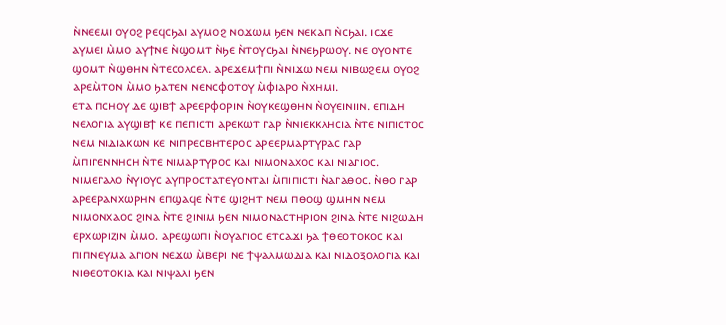ⲛ̀ⲛⲉⲉⲙⲓ ⲟⲩⲟϩ ⲣⲉϥⲥϧⲁⲓ ⲁⲩⲙⲟϩ ⲛⲟϫⲱⲙ ϧⲉⲛ ⲛⲉⲕⲁⲡ ⲛ̀ⲥϧⲁⲓ. ⲓⲥϫⲉ ⲁⲩⲙⲉⲓ ⲙ̀ⲙⲟ ⲁⲩϯⲛⲉ ⲛ̀ϣⲟⲙⲧ ⲛ̀ϧⲉ ⲛ̀ⲧⲟⲩⲥϧⲁⲓ ⲛ̀ⲛⲉϧⲣⲱⲟⲩ. ⲛⲉ ⲟⲩⲟⲛⲧⲉ ϣⲟⲙⲧ ⲛ̀ϣⲑⲏⲛ ⲛ̀ⲧⲉⲥⲟⲗⲥⲉⲗ. ⲁⲣⲉϫⲉⲙϯⲡⲓ ⲛ̀ⲛⲓϫⲱ ⲛⲉⲙ ⲛⲓⲃⲱϩⲉⲙ ⲟⲩⲟϩ ⲁⲣⲉⲙ̀ⲧⲟⲛ ⲙ̀ⲙⲟ ϧⲁⲧⲉⲛ ⲛⲉⲛⲥⲫⲟⲧⲟⲩ ⲙ̀ⲫⲓⲁⲣⲟ ⲛ̀ⲭⲏⲙⲓ.
ⲉⲧⲁ ⲡⲥⲏⲟⲩ ⲇⲉ ϣⲓⲃϯ ⲁⲣⲉⲉⲣⲫⲟⲣⲓⲛ ⲛ̀ⲟⲩⲕⲉϣⲑⲏⲛ ⲛ̀ⲟⲩⲉⲓⲛⲓⲓⲛ. ⲉⲡⲓⲇⲏ ⲛⲉⲗⲟⲅⲓⲁ ⲁⲩϣⲓⲃϯ ⲕⲉ ⲡⲉⲡⲓⲥⲧⲓ ⲁⲣⲉⲕⲱⲧ ⲅⲁⲣ ⲛ̀ⲛⲓⲉⲕⲕⲗⲏⲥⲓⲁ ⲛ̀ⲧⲉ ⲛⲓⲡⲓⲥⲧⲟⲥ ⲛⲉⲙ ⲛⲓⲇⲓⲁⲕⲱⲛ ⲕⲉ ⲛⲓⲡⲣⲉⲥⲃⲏⲧⲉⲣⲟⲥ ⲁⲣⲉⲉⲣⲙⲁⲣⲧⲩⲣⲁⲥ ⲅⲁⲣ ⲙ̀ⲡⲓⲅⲉⲛⲛⲏⲥⲏ ⲛ̀ⲧⲉ ⲛⲓⲙⲁⲣⲧⲩⲣⲟⲥ ⲕⲁⲓ ⲛⲓⲙⲟⲛⲁⲭⲟⲥ ⲕⲁⲓ ⲛⲓⲁⲅⲓⲟⲥ. ⲛⲓⲙⲉⲅⲁⲗⲟ ⲛ̀ⲩⲓⲟⲩⲥ ⲁⲩⲡⲣⲟⲥⲧⲁⲧⲉⲩⲟⲛⲧⲁⲓ ⲙ̀ⲡⲓⲡⲓⲥⲧⲓ ⲛ̀ⲁⲅⲁⲑⲟⲥ. ⲛ̀ⲑⲟ ⲅⲁⲣ ⲁⲣⲉⲉⲣⲁⲛⲭⲱⲣⲏⲛ ⲉⲡϣⲁϥⲉ ⲛ̀ⲧⲉ ϣⲓϩⲏⲧ ⲛⲉⲙ ⲡⲑⲟϣ ϣⲙⲏⲛ ⲛⲉⲙ ⲛⲓⲙⲟⲛⲭⲁⲟⲥ ϩⲓⲛⲁ ⲛ̀ⲧⲉ ϩⲓⲛⲓⲙ ϧⲉⲛ ⲛⲓⲙⲟⲛⲁⲥⲧⲏⲣⲓⲟⲛ ϩⲓⲛⲁ ⲛ̀ⲧⲉ ⲛⲓϩⲱⲇⲏ ⲉⲣⲭⲱⲣⲓⲍⲓⲛ ⲙ̀ⲙⲟ. ⲁⲣⲉϣⲱⲡⲓ ⲛ̀ⲟⲩⲁⲅⲓⲟⲥ ⲉⲧⲥⲁϫⲓ ϧⲁ ϯⲑⲉⲟⲧⲟⲕⲟⲥ ⲕⲁⲓ ⲡⲓⲡⲛⲉⲩⲙⲁ ⲁⲅⲓⲟⲛ ⲛⲉϫⲱ ⲙ̀ⲃⲉⲣⲓ ⲛⲉ ϯⲯⲁⲗⲙⲱⲇⲓⲁ ⲕⲁⲓ ⲛⲓⲇⲟⲝⲟⲗⲟⲅⲓⲁ ⲕⲁⲓ ⲛⲓⲑⲉⲟⲧⲟⲕⲓⲁ ⲕⲁⲓ ⲛⲓⲯⲁⲗⲓ ϧⲉⲛ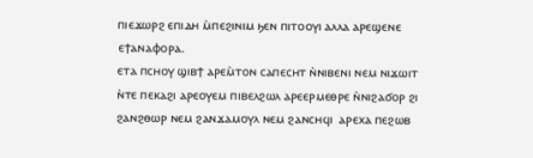ⲡⲓⲉϫⲱⲣϩ ⲉⲡⲓⲇⲏ ⲙ̀ⲡⲉϩⲓⲛⲓⲙ ϧⲉⲛ ⲡⲓⲧⲟⲟⲩⲓ ⲁⲗⲗⲁ ⲁⲣⲉϣⲉⲛⲉ ⲉϯⲁⲛⲁⲫⲟⲣⲁ.
ⲉⲧⲁ ⲡⲥⲏⲟⲩ ϣⲓⲃϯ ⲁⲣⲉⲙ̀ⲧⲟⲛ ⲥⲁⲡⲉⲥⲏⲧ ⲛ̀ⲛⲓⲃⲉⲛⲓ ⲛⲉⲙ ⲛⲓϫⲱⲓⲧ ⲛ̀ⲧⲉ ⲡⲉⲕⲁϩⲓ ⲁⲣⲉⲟⲩⲉⲙ ⲡⲓⲃⲉⲗϩⲱⲗ ⲁⲣⲉⲉⲣⲙⲉⲑⲣⲉ ⲛ̀ⲛⲓϩⲁϭⲟⲣ ϩⲓ ϩⲁⲛϩⲑⲱⲣ ⲛⲉⲙ ϩⲁⲛϫⲁⲙⲟⲩⲗ ⲛⲉⲙ ϩⲁⲛⲥⲏϥⲓ  ⲁⲣⲉⲭⲁ ⲡⲉϩⲱⲃ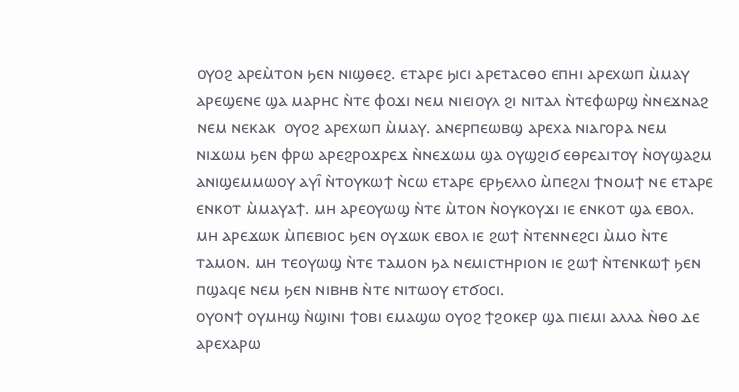ⲟⲩⲟϩ ⲁⲣⲉⲙ̀ⲧⲟⲛ ϧⲉⲛ ⲛⲓϣⲑⲉϩ. ⲉⲧⲁⲣⲉ ϧⲓⲥⲓ ⲁⲣⲉⲧⲁⲥⲑⲟ ⲉⲡⲏⲓ ⲁⲣⲉⲭⲱⲡ ⲙ̀ⲙⲁⲩ ⲁⲣⲉϣⲉⲛⲉ ϣⲁ ⲙⲁⲣⲏⲥ ⲛ̀ⲧⲉ ⲫⲟϫⲓ ⲛⲉⲙ ⲛⲓⲉⲓⲟⲩⲗ ϩⲓ ⲛⲓⲧⲁⲗ ⲛ̀ⲧⲉⲫⲱⲣϣ ⲛ̀ⲛⲉϫⲛⲁϩ ⲛⲉⲙ ⲛⲉⲕⲁⲕ  ⲟⲩⲟϩ ⲁⲣⲉⲭⲱⲡ ⲙ̀ⲙⲁⲩ. ⲁⲛⲉⲣⲡⲉⲱⲃϣ ⲁⲣⲉⲭⲁ ⲛⲓⲁⲅⲟⲣⲁ ⲛⲉⲙ ⲛⲓϫⲱⲙ ϧⲉⲛ ⲫⲣⲱ ⲁⲣⲉϩⲣⲟϫⲣⲉϫ ⲛ̀ⲛⲉϫⲱⲙ ϣⲁ ⲟⲩϣϩⲓϭ ⲉⲑⲣⲉⲁⲓⲧⲟⲩ ⲛ̀ⲟⲩϣⲁϩⲙ
ⲁⲛⲓϣⲉⲙⲙⲱⲟⲩ ⲁⲩⲓ̑ ⲛ̀ⲧⲟⲩⲕⲱϯ ⲛ̀ⲥⲱ ⲉⲧⲁⲣⲉ ⲉⲣϧⲉⲗⲗⲟ ⲙ̀ⲡⲉϩⲗⲓ ϯⲛⲟⲙϯ ⲛⲉ ⲉⲧⲁⲣⲉ ⲉⲛⲕⲟⲧ ⲙ̀ⲙⲁⲩⲁϯ. ⲙⲏ ⲁⲣⲉⲟⲩⲱϣ ⲛ̀ⲧⲉ ⲙ̀ⲧⲟⲛ ⲛ̀ⲟⲩⲕⲟⲩϫⲓ ⲓⲉ ⲉⲛⲕⲟⲧ ϣⲁ ⲉⲃⲟⲗ. ⲙⲏ ⲁⲣⲉϫⲱⲕ ⲙ̀ⲡⲉⲃⲓⲟⲥ ϧⲉⲛ ⲟⲩϫⲱⲕ ⲉⲃⲟⲗ ⲓⲉ ϩⲱϯ ⲛ̀ⲧⲉⲛⲛⲉϩⲥⲓ ⲙ̀ⲙⲟ ⲛ̀ⲧⲉ ⲧⲁⲙⲟⲛ. ⲙⲏ ⲧⲉⲟⲩⲱϣ ⲛ̀ⲧⲉ ⲧⲁⲙⲟⲛ ϧⲁ ⲛⲉⲙⲓⲥⲧⲏⲣⲓⲟⲛ ⲓⲉ ϩⲱϯ ⲛ̀ⲧⲉⲛⲕⲱϯ ϧⲉⲛ ⲡϣⲁϥⲉ ⲛⲉⲙ ϧⲉⲛ ⲛⲓⲃⲏⲃ ⲛ̀ⲧⲉ ⲛⲓⲧⲱⲟⲩ ⲉⲧϭⲟⲥⲓ.
ⲟⲩⲟⲛϯ ⲟⲩⲙⲏϣ ⲛ̀ϣⲓⲛⲓ ϯⲟⲃⲓ ⲉⲙⲁϣⲱ ⲟⲩⲟϩ ϯϩⲟⲕⲉⲣ ϣⲁ ⲡⲓⲉⲙⲓ ⲁⲗⲗⲁ ⲛ̀ⲑⲟ ⲇⲉ ⲁⲣⲉⲭⲁⲣⲱ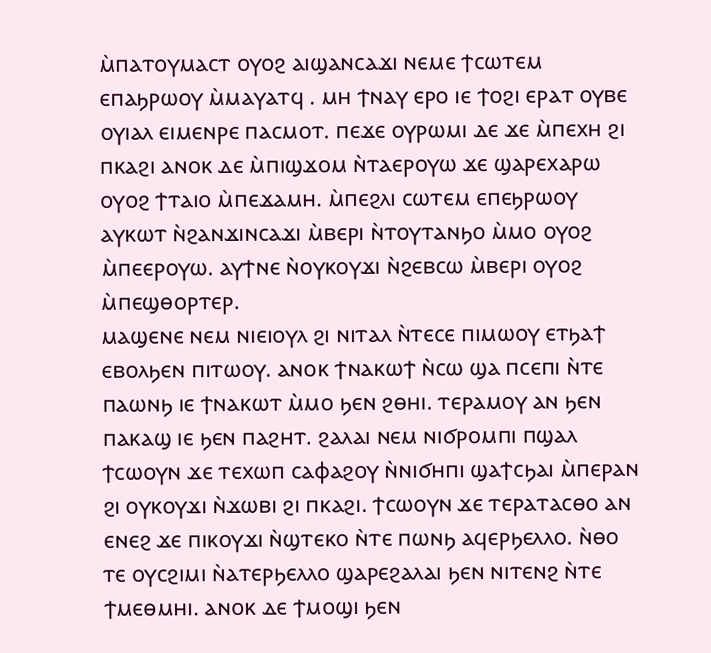ⲙ̀ⲡⲁⲧⲟⲩⲙⲁⲥⲧ ⲟⲩⲟϩ ⲁⲓϣⲁⲛⲥⲁϫⲓ ⲛⲉⲙⲉ ϯⲥⲱⲧⲉⲙ ⲉⲡⲁϧⲣⲱⲟⲩ ⲙ̀ⲙⲁⲩⲁⲧϥ . ⲙⲏ ϯⲛⲁⲩ ⲉⲣⲟ ⲓⲉ ϯⲟϩⲓ ⲉⲣⲁⲧ ⲟⲩⲃⲉ ⲟⲩⲓⲁⲗ ⲉⲓⲙⲉⲛⲣⲉ ⲡⲁⲥⲙⲟⲧ. ⲡⲉϫⲉ ⲟⲩⲣⲱⲙⲓ ⲇⲉ ϫⲉ ⲙ̀ⲡⲉⲭⲏ ϩⲓ ⲡⲕⲁϩⲓ ⲁⲛⲟⲕ ⲇⲉ ⲙ̀ⲡⲓϣϫⲟⲙ ⲛ̀ⲧⲁⲉⲣⲟⲩⲱ ϫⲉ ϣⲁⲣⲉⲭⲁⲣⲱ ⲟⲩⲟϩ ϯⲧⲁⲓⲟ ⲙ̀ⲡⲉϫⲁⲙⲏ. ⲙ̀ⲡⲉϩⲗⲓ ⲥⲱⲧⲉⲙ ⲉⲡⲉϧⲣⲱⲟⲩ ⲁⲩⲕⲱⲧ ⲛ̀ϩⲁⲛϫⲓⲛⲥⲁϫⲓ ⲙ̀ⲃⲉⲣⲓ ⲛ̀ⲧⲟⲩⲧⲁⲛϧⲟ ⲙ̀ⲙⲟ ⲟⲩⲟϩ ⲙ̀ⲡⲉⲉⲣⲟⲩⲱ. ⲁⲩϯⲛⲉ ⲛ̀ⲟⲩⲕⲟⲩϫⲓ ⲛ̀ϩⲉⲃⲥⲱ ⲙ̀ⲃⲉⲣⲓ ⲟⲩⲟϩ ⲙ̀ⲡⲉϣⲑⲟⲣⲧⲉⲣ.
ⲙⲁϣⲉⲛⲉ ⲛⲉⲙ ⲛⲓⲉⲓⲟⲩⲗ ϩⲓ ⲛⲓⲧⲁⲗ ⲛ̀ⲧⲉⲥⲉ ⲡⲓⲙⲱⲟⲩ ⲉⲧϧⲁϯ ⲉⲃⲟⲗϧⲉⲛ ⲡⲓⲧⲱⲟⲩ. ⲁⲛⲟⲕ ϯⲛⲁⲕⲱϯ ⲛ̀ⲥⲱ ϣⲁ ⲡⲥⲉⲡⲓ ⲛ̀ⲧⲉ ⲡⲁⲱⲛϧ ⲓⲉ ϯⲛⲁⲕⲱⲧ ⲙ̀ⲙⲟ ϧⲉⲛ ϩⲑⲏⲓ. ⲧⲉⲣⲁⲙⲟⲩ ⲁⲛ ϧⲉⲛ ⲡⲁⲕⲁϣ ⲓⲉ ϧⲉⲛ ⲡⲁϩⲏⲧ. ϩⲁⲗⲁⲓ ⲛⲉⲙ ⲛⲓϭⲣⲟⲙⲡⲓ ⲡϣⲁⲗ ϯⲥⲱⲟⲩⲛ ϫⲉ ⲧⲉⲭⲱⲡ ⲥⲁⲫⲁϩⲟⲩ ⲛ̀ⲛⲓϭⲏⲡⲓ ϣⲁϯⲥϧⲁⲓ ⲙ̀ⲡⲉⲣⲁⲛ ϩⲓ ⲟⲩⲕⲟⲩϫⲓ ⲛ̀ϫⲱⲃⲓ ϩⲓ ⲡⲕⲁϩⲓ. ϯⲥⲱⲟⲩⲛ ϫⲉ ⲧⲉⲣⲁⲧⲁⲥⲑⲟ ⲁⲛ ⲉⲛⲉϩ ϫⲉ ⲡⲓⲕⲟⲩϫⲓ ⲛ̀ϣⲧⲉⲕⲟ ⲛ̀ⲧⲉ ⲡⲱⲛϧ ⲁϥⲉⲣϧⲉⲗⲗⲟ. ⲛ̀ⲑⲟ ⲧⲉ ⲟⲩⲥϩⲓⲙⲓ ⲛ̀ⲁⲧⲉⲣϧⲉⲗⲗⲟ ϣⲁⲣⲉϩⲁⲗⲁⲓ ϧⲉⲛ ⲛⲓⲧⲉⲛϩ ⲛ̀ⲧⲉ ϯⲙⲉⲑⲙⲏⲓ. ⲁⲛⲟⲕ ⲇⲉ ϯⲙⲟϣⲓ ϧⲉⲛ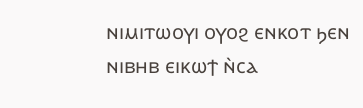ⲛⲓⲙⲓⲧⲱⲟⲩⲓ ⲟⲩⲟϩ ⲉⲛⲕⲟⲧ ϧⲉⲛ ⲛⲓⲃⲏⲃ ⲉⲓⲕⲱϯ ⲛ̀ⲥⲁ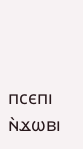ⲡⲥⲉⲡⲓ ⲛ̀ϫⲱⲃⲓ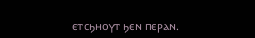ⲉⲧⲥϧⲏⲟⲩⲧ ϧⲉⲛ ⲡⲉⲣⲁⲛ.